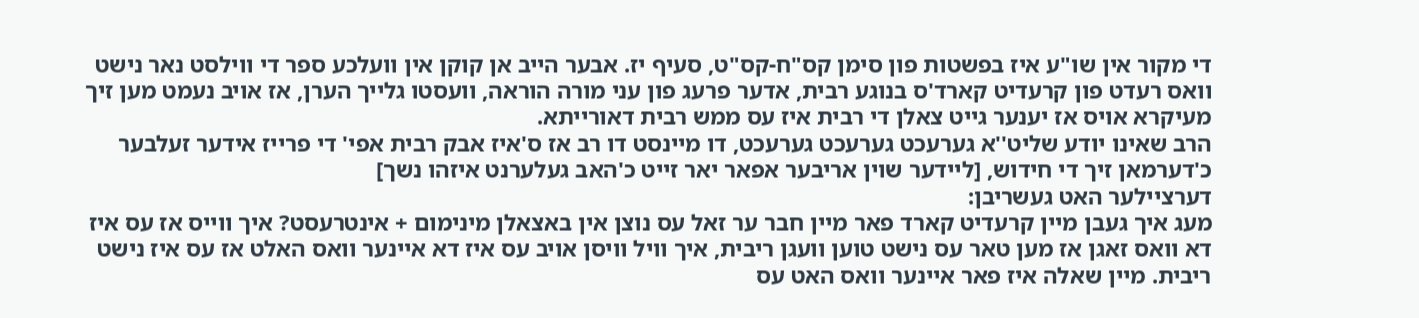די מקור אין שו"ע איז בפשטות פון סימן קס"ח-קס"ט, סעיף יז. אבער הייב אן קוקן אין וועלכע ספר די ווילסט נאר נישט וואס רעדט פון קרעדיט קארד'ס בנוגע רבית, אדער פרעג פון עני מורה הוראה, וועסטו גלייך הערן, אז אויב נעמט מען זיך מעיקרא אויס אז יענער גייט צאלן די רבית איז עס ממש רבית דאורייתא.
הרב שאינו יודע שליט''א גערעכט גערעכט גערעכט, דו מיינסט דו רב אז ס'איז אבק רבית אפי' די פרייז אידער זעלבער כ'דערמאן זיך די חידוש, [ליידער שוין אריבער אפאר יאר זייט כ'האב געלערנט איזהו נשך]
דערציילער האט געשריבן:
מעג איך געבן מיין קרעדיט קארד פאר מיין חבר ער זאל עס נוצן אין באצאלן מינימום + אינטרעסט? איך ווייס אז עס איז דא וואס זאגן אז מען טאר עס נישט טוען וועגן ריבית, איך וויל וויסן אויב עס איז דא איינער וואס האלט אז עס איז נישט ריבית. מיין שאלה איז פאר איינער וואס האט עס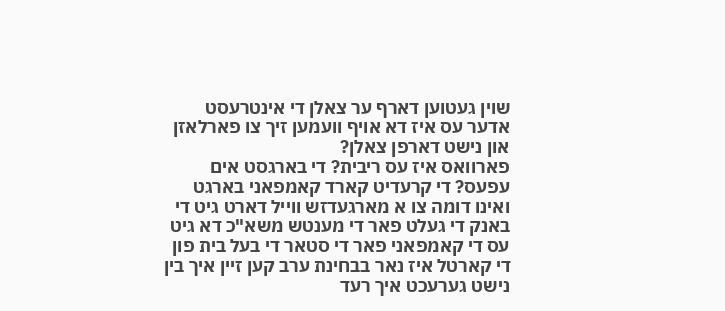שוין געטוען דארף ער צאלן די אינטרעסט אדער עס איז דא אויף וועמען זיך צו פארלאזן און נישט דארפן צאלן?
פארוואס איז עס ריבית? די בארגסט אים עפעס? די קרעדיט קארד קאמפאני בארגט ואינו דומה צו א מארגעדזש ווייל דארט גיט די באנק די געלט פאר די מענטש משא"כ דא גיט עס די קאמפאני פאר די סטאר די בעל בית פון די קארטל איז נאר בבחינת ערב קען זיין איך בין נישט גערעכט איך רעד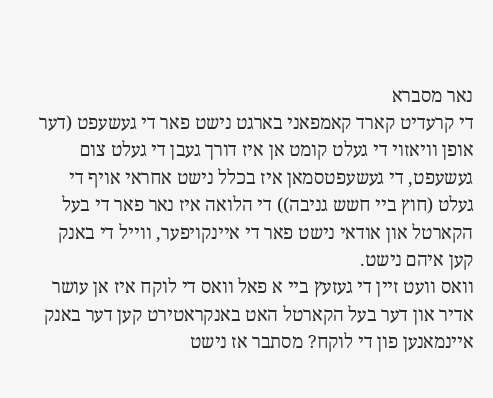נאר מסברא
די קרעדיט קארד קאמפאני בארגט נישט פאר די געשעפט (דער אופן וויאזוי די געלט קומט אן איז דורך געבן די געלט צום געשעפט, די געשעפטסמאן איז בכלל נישט אחראי אויף די געלט (חוץ ביי חשש גניבה)) די הלואה איז נאר פאר די בעל הקארטל און אודאי נישט פאר די איינקויפער, ווייל די באנק קען איהם נישט.
וואס וועט זיין די געזעץ ביי א פאל וואס די לוקח איז אן עושר אדיר און דער בעל הקארטל האט באנקראטירט קען דער באנק איינמאנען פון די לוקח? מסתבר אז נישט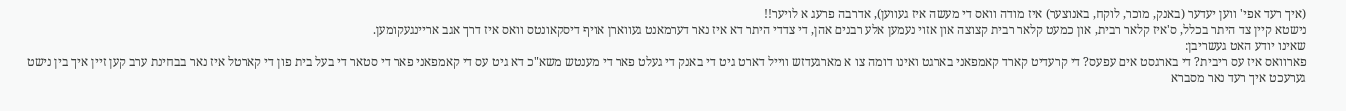(איך רעד אפי' ווען יעדער (באנק, מוכר, לוקח, באנוצער) איז מודה וואס די מעשה איז געווען), אדרבה פרעג א לויער!!
נישטא קיין צד היתר בכלל, ס'איז קלאר רבית, און כמעט קלאר רבית קצוצה און אזוי נעמען אלע רבנים אהן, די צדדי היתר דא איז נאר דערמאנט געווארן אויף דיסקאונטס וואס איז דרך אגב אריינגעקומען.
שאינו יודע האט געשריבן:
פארוואס איז עס ריבית? די בארגסט אים עפעס? די קרעדיט קארד קאמפאני בארגט ואינו דומה צו א מארגעדזש ווייל דארט גיט די באנק די געלט פאר די מענטש משא"כ דא גיט עס די קאמפאני פאר די סטאר די בעל בית פון די קארטל איז נאר בבחינת ערב קען זיין איך בין נישט גערעכט איך רעד נאר מסברא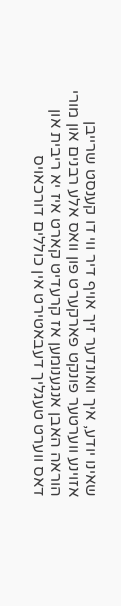שאינו יודע, איך וואונדער זיך אויף דיר ווי דו קענסט שרייבן אזוינע ווערטער פונקט פארקערט פון וואס אלע רבנים און מורי הוראה האבן אנגענומען אז קרעדיט קארט איז יא ריבית און דאס ווערט טעגליך דעבאטירט אין כוללים דורכאויס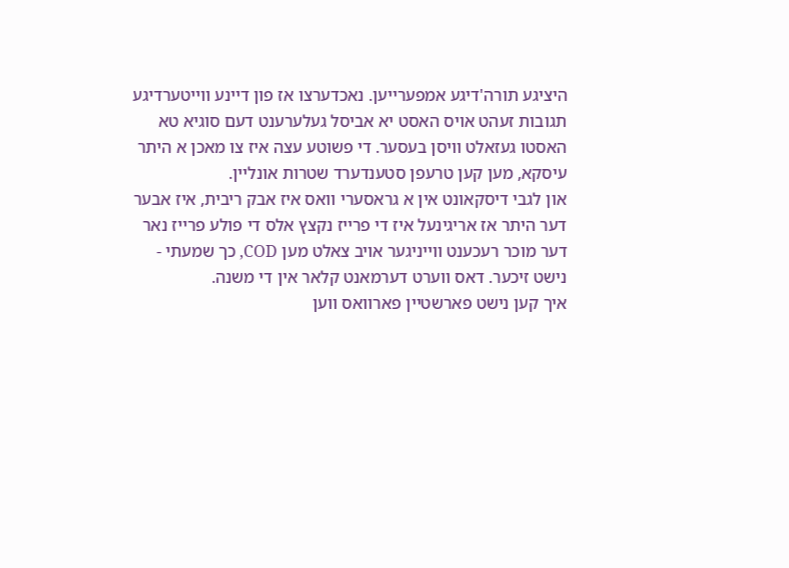היציגע תורה'דיגע אמפערייען. נאכדערצו אז פון דיינע ווייטערדיגע תגובות זעהט אויס האסט יא אביסל געלערענט דעם סוגיא טא האסטו געזאלט וויסן בעסער. די פשוטע עצה איז צו מאכן א היתר עיסקא, מען קען טרעפן סטענדערד שטרות אונליין.
און לגבי דיסקאונט אין א גראסערי וואס איז אבק ריבית, איז אבער דער היתר אז אריגינעל איז די פרייז נקצץ אלס די פולע פרייז נאר דער מוכר רעכענט ווייניגער אויב צאלט מען COD, כך שמעתי - נישט זיכער. דאס ווערט דערמאנט קלאר אין די משנה.
איך קען נישט פארשטיין פארוואס ווען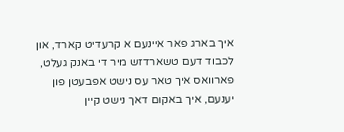איך בארג פאר איינעם א קרעדיט קארד, און לכבוד דעם טשארדזש מיר די באנק געלט, פארוואס איך טאר עס נישט אפבעטן פון יענעם, איך באקום דאך נישט קיין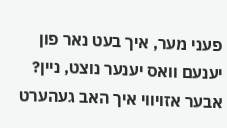פעני מער, איך בעט נאר פון יענעם וואס יענער נוצט, ניין?
אבער אזויווי איך האב געהערט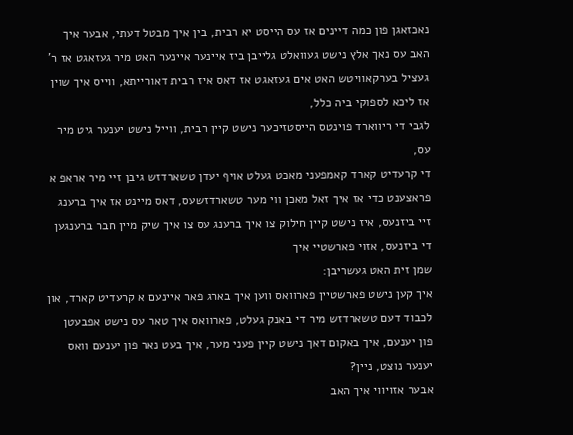נאכזאגן פון כמה דיינים אז עס הייסט יא רבית, בין איך מבטל דעתי, אבער איך האב עס נאך אלץ נישט געוואלט גלייבן ביז איינער איינער האט מיר געזאגט אז ר' געציל בערקאוויטש האט אים געזאגט אז דאס איז רבית דאורייתא, ווייס איך שוין אז ליכא לספוקי ביה כלל,
לגבי די ריווארד פוינטס הייסטזיכער נישט קיין רבית, ווייל נישט יענער גיט מיר עס,
די קרעדיט קארד קאמפעני מאכט געלט אויף יעדן טשארדזש גיבן זיי מיר אראפ א פראצענט כדי אז איך זאל מאכן ווי מער טשארדזשעס, דאס מיינט אז איך ברענג זיי ביזנעס, איז נישט קיין חילוק צו איך ברענג עס צו איך שיק מיין חבר ברענגען די ביזנעס, אזוי פארשטיי איך
שמן זית האט געשריבן:
איך קען נישט פארשטיין פארוואס ווען איך בארג פאר איינעם א קרעדיט קארד, און לכבוד דעם טשארדזש מיר די באנק געלט, פארוואס איך טאר עס נישט אפבעטן פון יענעם, איך באקום דאך נישט קיין פעני מער, איך בעט נאר פון יענעם וואס יענער נוצט, ניין?
אבער אזויווי איך האב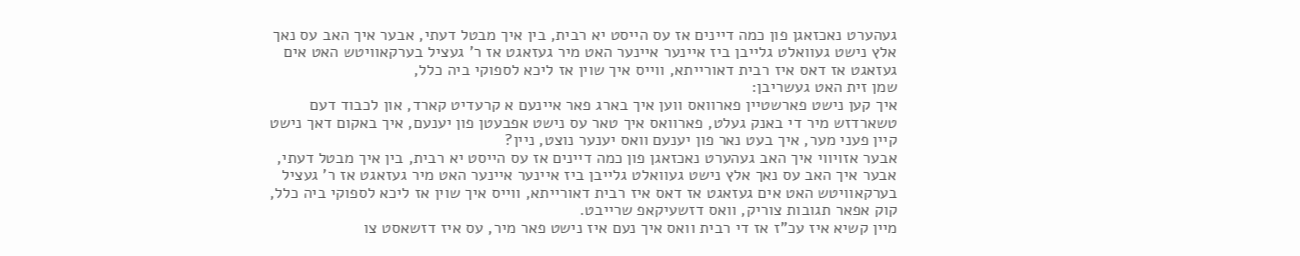געהערט נאכזאגן פון כמה דיינים אז עס הייסט יא רבית, בין איך מבטל דעתי, אבער איך האב עס נאך אלץ נישט געוואלט גלייבן ביז איינער איינער האט מיר געזאגט אז ר' געציל בערקאוויטש האט אים געזאגט אז דאס איז רבית דאורייתא, ווייס איך שוין אז ליכא לספוקי ביה כלל,
שמן זית האט געשריבן:
איך קען נישט פארשטיין פארוואס ווען איך בארג פאר איינעם א קרעדיט קארד, און לכבוד דעם טשארדזש מיר די באנק געלט, פארוואס איך טאר עס נישט אפבעטן פון יענעם, איך באקום דאך נישט קיין פעני מער, איך בעט נאר פון יענעם וואס יענער נוצט, ניין?
אבער אזויווי איך האב געהערט נאכזאגן פון כמה דיינים אז עס הייסט יא רבית, בין איך מבטל דעתי, אבער איך האב עס נאך אלץ נישט געוואלט גלייבן ביז איינער איינער האט מיר געזאגט אז ר' געציל בערקאוויטש האט אים געזאגט אז דאס איז רבית דאורייתא, ווייס איך שוין אז ליכא לספוקי ביה כלל,
קוק אפאר תגובות צוריק, וואס דזשעיקאפ שרייבט.
מיין קשיא איז עכ"ז אז די רבית וואס איך נעם איז נישט פאר מיר, עס איז דזשאסט צו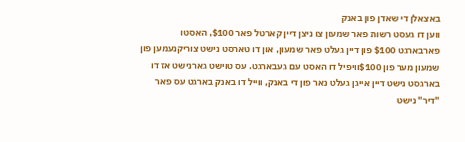באצאלן די שאדן פון באנק
ווען דו געסט רשות פאר שמעון צו ניצן דיין קארטל פאר $100, האסטו פארבארגט $100 פון דיין געלט פאר שמעון, און דו טארסט נישט צוריקנעמען פון שמעון מער פון $100וויפיל דו האסט עם געבארגט. עס טוישט גארנישט אז דו בארגסט נישט דיין אייגן געלט נאר פון די באנק, ווייל דו באנק בארגט עס פאר "דיר" נישט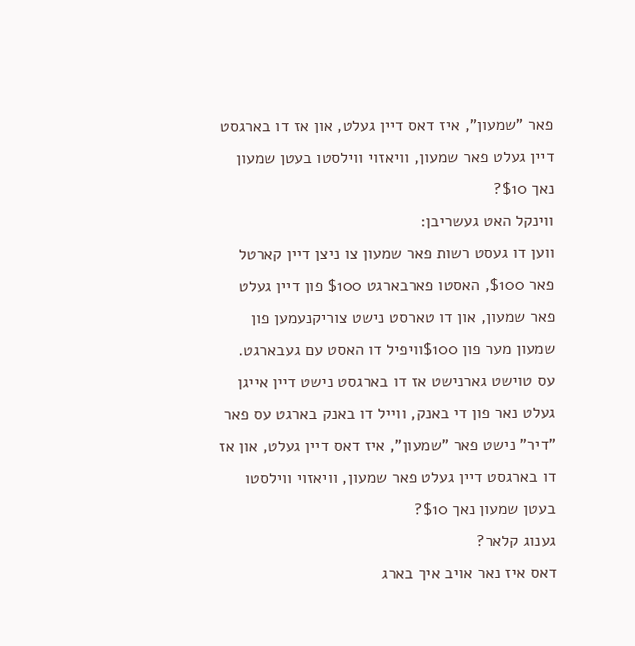פאר "שמעון", איז דאס דיין געלט, און אז דו בארגסט דיין געלט פאר שמעון, וויאזוי ווילסטו בעטן שמעון נאך $10?
ווינקל האט געשריבן:
ווען דו געסט רשות פאר שמעון צו ניצן דיין קארטל פאר $100, האסטו פארבארגט $100 פון דיין געלט פאר שמעון, און דו טארסט נישט צוריקנעמען פון שמעון מער פון $100וויפיל דו האסט עם געבארגט. עס טוישט גארנישט אז דו בארגסט נישט דיין אייגן געלט נאר פון די באנק, ווייל דו באנק בארגט עס פאר "דיר" נישט פאר "שמעון", איז דאס דיין געלט, און אז דו בארגסט דיין געלט פאר שמעון, וויאזוי ווילסטו בעטן שמעון נאך $10?
גענוג קלאר?
דאס איז נאר אויב איך בארג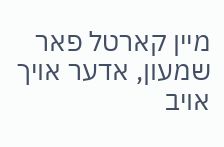מיין קארטל פאר שמעון, אדער אויך אויב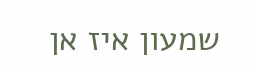שמעון איז אן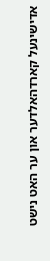אדישינעל קארדהאלדער און ער האט נישט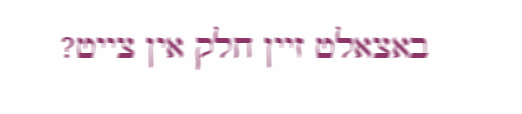באצאלט זיין חלק אין צייט?